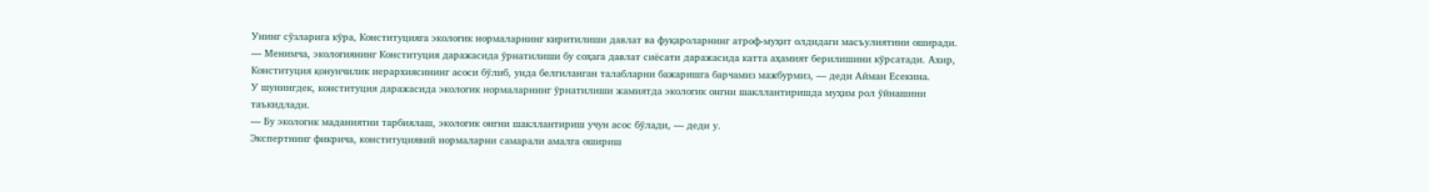Унинг сўзларига кўра, Конституцияга экологик нормаларнинг киритилиши давлат ва фуқароларнинг атроф-муҳит олдидаги масъулиятини оширади.
— Менимча, экологиянинг Конституция даражасида ўрнатилиши бу соҳага давлат сиёсати даражасида катта аҳамият берилишини кўрсатади. Ахир, Конституция қонунчилик иерархиясининг асоси бўлиб, унда белгиланган талабларни бажаришга барчамиз мажбурмиз, — деди Айман Есекина.
У шунингдек, конституция даражасида экологик нормаларнинг ўрнатилиши жамиятда экологик онгни шакллантиришда муҳим рол ўйнашини таъкидлади.
— Бу экологик маданиятни тарбиялаш, экологик онгни шакллантириш учун асос бўлади, — деди у.
Экспертнинг фикрича, конституциявий нормаларни самарали амалга ошириш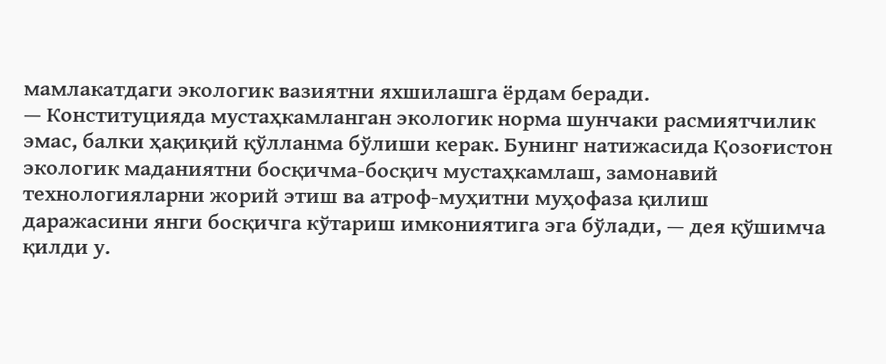мамлакатдаги экологик вазиятни яхшилашга ёрдам беради.
— Конституцияда мустаҳкамланган экологик норма шунчаки расмиятчилик эмас, балки ҳақиқий қўлланма бўлиши керак. Бунинг натижасида Қозоғистон экологик маданиятни босқичма-босқич мустаҳкамлаш, замонавий технологияларни жорий этиш ва атроф-муҳитни муҳофаза қилиш даражасини янги босқичга кўтариш имкониятига эга бўлади, — дея қўшимча қилди у.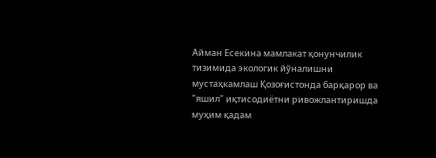Айман Есекина мамлакат қонунчилик тизимида экологик йўналишни мустаҳкамлаш Қозоғистонда барқарор ва "яшил" иқтисодиётни ривожлантиришда муҳим қадам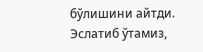бўлишини айтди.
Эслатиб ўтамиз,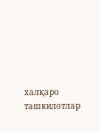халқаро ташкилотлар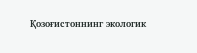Қозоғистоннинг экологик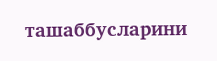ташаббусларини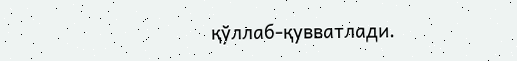қўллаб-қувватлади.